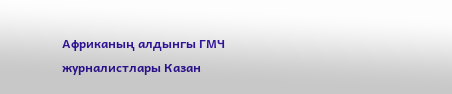Африканың алдынгы ГМЧ журналистлары Казан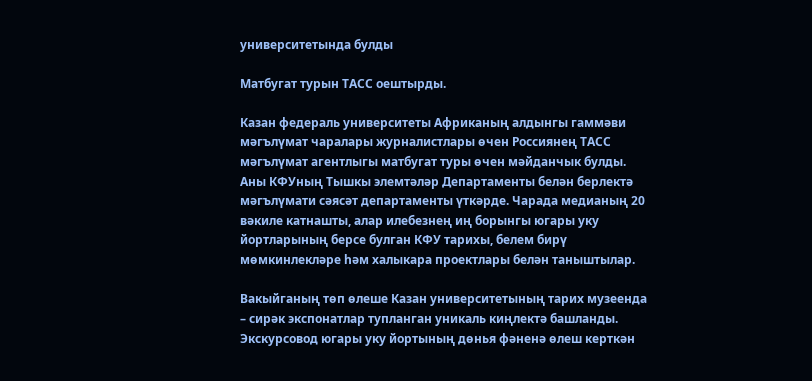университетында булды

Матбугат турын ТАСС оештырды.

Казан федераль университеты Африканың алдынгы гаммәви мәгълүмат чаралары журналистлары өчен Россиянең ТАСС мәгълүмат агентлыгы матбугат туры өчен мәйданчык булды. Аны КФУның Тышкы элемтәләр Департаменты белән берлектә мәгълүмати сәясәт департаменты үткәрде. Чарада медианың 20 вәкиле катнашты, алар илебезнең иң борынгы югары уку йортларының берсе булган КФУ тарихы, белем бирү мөмкинлекләре һәм халыкара проектлары белән таныштылар.

Вакыйганың төп өлеше Казан университетының тарих музеенда – сирәк экспонатлар тупланган уникаль киңлектә башланды. Экскурсовод югары уку йортының дөнья фәненә өлеш керткән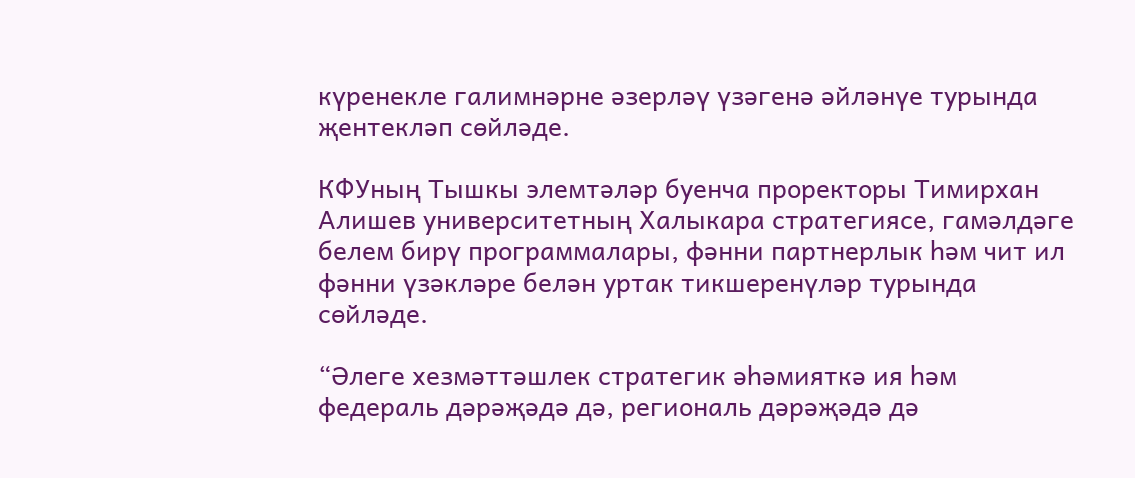күренекле галимнәрне әзерләү үзәгенә әйләнүе турында җентекләп сөйләде.

КФУның Тышкы элемтәләр буенча проректоры Тимирхан Алишев университетның Халыкара стратегиясе, гамәлдәге белем бирү программалары, фәнни партнерлык һәм чит ил фәнни үзәкләре белән уртак тикшеренүләр турында сөйләде.

“Әлеге хезмәттәшлек стратегик әһәмияткә ия һәм федераль дәрәҗәдә дә, региональ дәрәҗәдә дә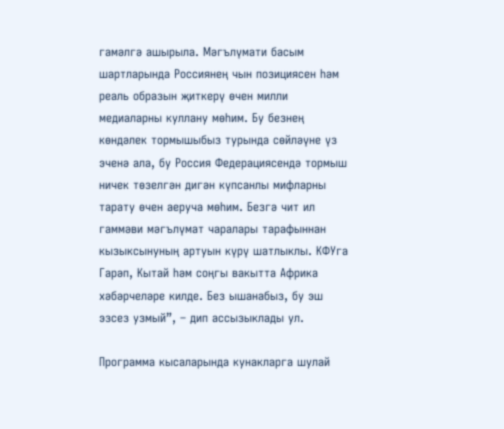гамәлгә ашырыла. Мәгълүмати басым шартларында Россиянең чын позициясен һәм реаль образын җиткерү өчен милли медиаларны куллану мөһим. Бу безнең көндәлек тормышыбыз турында сөйләүне үз эченә ала, бу Россия Федерациясендә тормыш ничек төзелгән дигән күпсанлы мифларны тарату өчен аеруча мөһим. Безгә чит ил гаммәви мәгълүмат чаралары тарафыннан кызыксынуның артуын күрү шатлыклы. КФУга Гарәп, Кытай һәм соңгы вакытта Африка хәбәрчеләре килде. Без ышанабыз, бу эш эзсез узмый”, – дип ассызыклады ул.

Программа кысаларында кунакларга шулай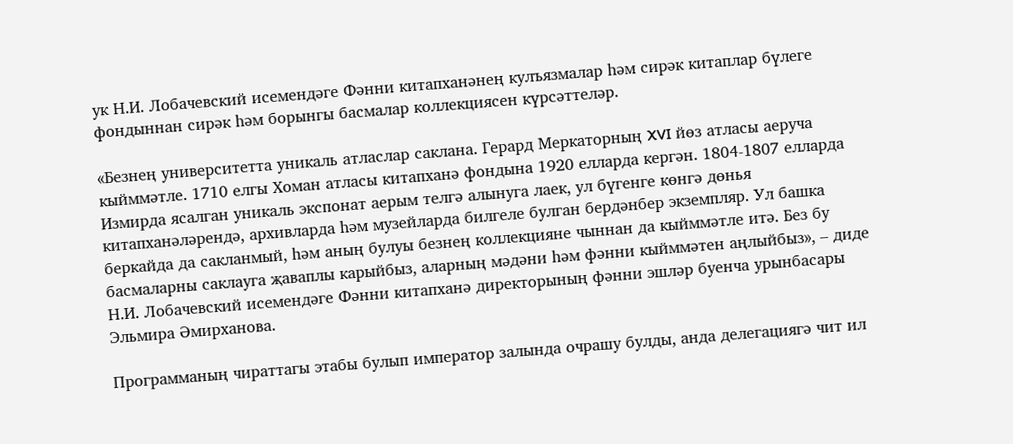ук Н.И. Лобачевский исемендәге Фәнни китапханәнең кулъязмалар һәм сирәк китаплар бүлеге фондыннан сирәк һәм борынгы басмалар коллекциясен күрсәттеләр.

«Безнең университетта уникаль атласлар саклана. Герард Меркаторның XVI йөз атласы аеруча кыйммәтле. 1710 елгы Хоман атласы китапханә фондына 1920 елларда кергән. 1804-1807 елларда Измирда ясалган уникаль экспонат аерым телгә алынуга лаек, ул бүгенге көнгә дөнья китапханәләрендә, архивларда һәм музейларда билгеле булган бердәнбер экземпляр. Ул башка беркайда да сакланмый, һәм аның булуы безнең коллекцияне чыннан да кыйммәтле итә. Без бу басмаларны саклауга җаваплы карыйбыз, аларның мәдәни һәм фәнни кыйммәтен аңлыйбыз», – диде Н.И. Лобачевский исемендәге Фәнни китапханә директорының фәнни эшләр буенча урынбасары Эльмира Әмирханова.

Программаның чираттагы этабы булып император залында очрашу булды, анда делегациягә чит ил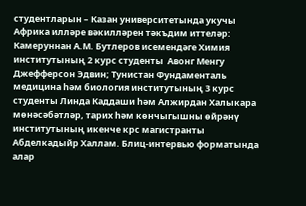студентларын – Казан университетында укучы Африка илләре вәкилләрен тәкъдим иттеләр: Камеруннан А.М. Бутлеров исемендәге Химия институтының 2 курс студенты  Авонг Менгу Джефферсон Эдвин; Тунистан Фундаменталь медицина һәм биология институтының 3 курс студенты Линда Каддаши һәм Алжирдан Халыкара мөнәсәбәтләр, тарих һәм көнчыгышны өйрәнү институтының икенче крс магистранты Абделкадыйр Халлам. Блиц-интервью форматында алар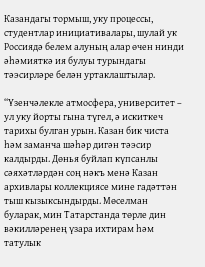Казандагы тормыш, уку процессы, студентлар инициативалары, шулай ук Россиядә белем алуның алар өчен нинди әһәмияткә ия булуы турындагы тәэсирләре белән уртаклаштылар.

“Үзенчәлекле атмосфера, университет – ул уку йорты гына түгел, ә искиткеч тарихы булган урын. Казан бик чиста һәм заманча шәһәр дигән тәэсир калдырды. Дөнья буйлап күпсанлы сәяхәтләрдән соң нәкъ менә Казан архивлары коллекциясе мине гадәттән тыш кызыксындырды. Мөселман буларак, мин Татарстанда төрле дин вәкилләренең үзара ихтирам һәм татулык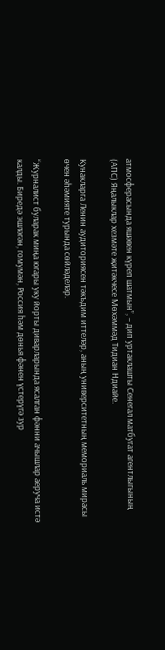атмосферасында яшәвен күреп шатмын”, – дип уртаклашты Сенегал матбугат агентлыгының (АПС) Яңалыклар хезмәте җитәкчесе Мөхәммәд Тидиан Ндиайе.

Кунакларга Ленин аудиториясен тәкъдим иттеләр, аның университетның мемориаль мирасы өчен әһәмияте турында сөйләделәр.

“Журналист буларак миңа югары уку йорты диварларында ясалган фәнни ачышлар аеруча истә калды. Биредә эшләгән, гомумән, Россия һәм дөнья фәнен үстерүгә зур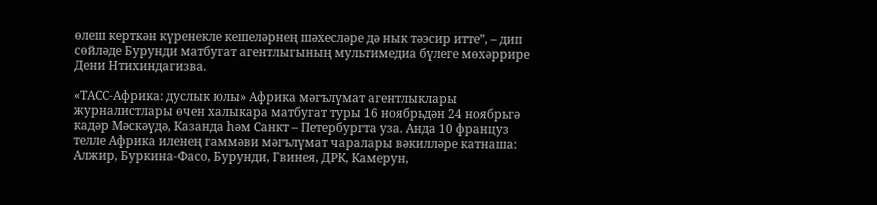өлеш керткән күренекле кешеләрнең шәхесләре дә нык тәэсир итте”, – дип сөйләде Бурунди матбугат агентлыгының мультимедиа бүлеге мөхәррире Дени Нтихиндагизва.

«ТАСС-Африка: дуслык юлы» Африка мәгълүмат агентлыклары журналистлары өчен халыкара матбугат туры 16 ноябрьдән 24 ноябрьгә кадәр Мәскәүдә, Казанда һәм Санкт – Петербургта уза. Анда 10 француз телле Африка иленең гаммәви мәгълүмат чаралары вәкилләре катнаша: Алжир, Буркина-Фасо, Бурунди, Гвинея, ДРК, Камерун,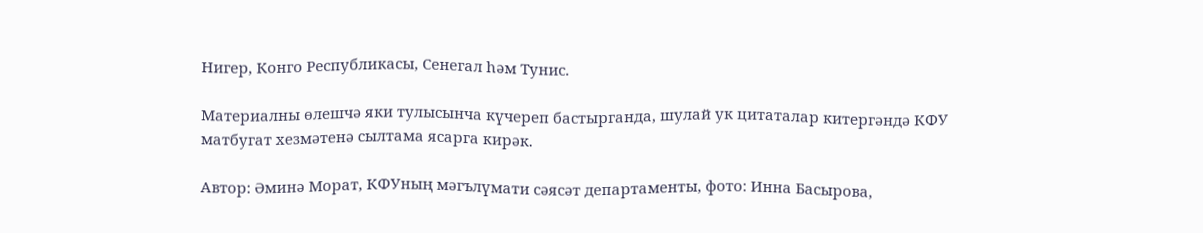Нигер, Конго Республикасы, Сенегал һәм Тунис.

Материалны өлешчә яки тулысынча күчереп бастырганда, шулай ук цитаталар китергәндә КФУ матбугат хезмәтенә сылтама ясарга кирәк.

Автор: Әминә Морат, КФУның мәгълүмати сәясәт департаменты, фото: Инна Басырова,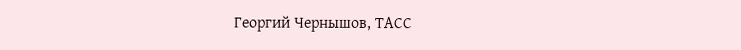Георгий Чернышов, ТАСС